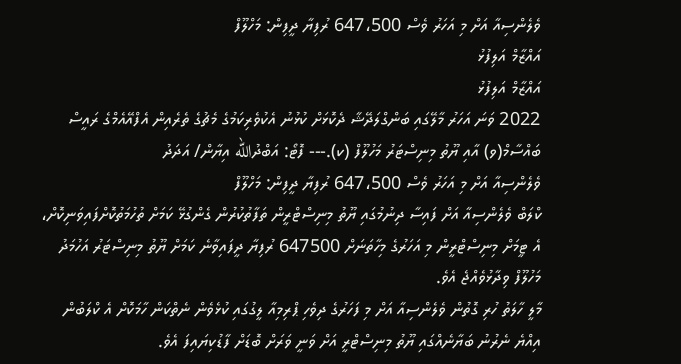ވެލެންސިއާ އަށް މި އަހަރު ވެސް 647،500 ރުފިޔާ ދީފިން: މަހްލޫފް
އައްޒާމް އަލިފުޅު
އައްޒާމް އަލިފުޅު
2022 ވަނަ އަހަރު މާލޭގައި ބަންގްލަދޭޝާ ދެކޮޅަށް ކުޅުނު އެކުވެރިކަމުގެ މެޗުގެ ތެރެއިން އެފްއޭއެމްގެ ރައީސް ބައްސާމް(ވ) އާއި ޔޫތު މިނިސްޓަރު މަހުލޫފް (ކ).--- ފޮޓޯ: އަބްދުالله އިޔާން/ އަދަދު
ވެލެންސިއާ އަށް މި އަހަރު ވެސް 647،500 ރުފިޔާ ދީފިން: މަހްލޫފް
ކްލަބް ވެލެންސިއާ އަށް ފައިސާ ދިނުމުގައި ޔޫތު މިނިސްޓްރީން ތަފާތުކުރުން ގެންގުޅޭ ކަމަށް ތުހުމަތުކޮށްފައިވަނިކޮށް، އެ ޓީމަށް މިނިސްޓްރީން މި އަހަރުގެ މިހާތަނަށް 647500 ރުފިޔާ ދީފައިވާނެ ކަމަށް ޔޫތު މިނިސްޓަރު އަހުމަދު މަހުލޫފް ވިދާޅުވެއްޖެ އެވެ.
މާލީ ހާލަތު ހުރި ގޮތުން ވެލެންސިއާ އަށް މި ފަހަރުގެ ދިވެހި ޕްރިމިއާ ލީގުގައި ކުޅެވެން ނެތްކަން ހާމަކޮށް އެ ކްލަބުން އިއްޔެ ނެރުނު ބަޔާނެއްގައި ޔޫތު މިނިސްޓްރީ އަށް ވަނީ ވަރަށް ބޮޑަށް ފާޑުކިޔައިފަ އެވެ.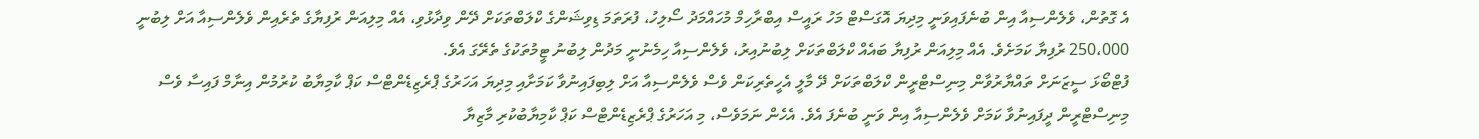އެ ގޮތުން، ވެލެންސިއާ އިން ބުނެފައިވަނީ މިދިޔަ އޮގަސްޓް މަހު ރައީސް އިބްރާހިމް މުހައްމަދު ސޯލިހު، ފުރަތަމަ ޑިވިޝަންގެ ކްލަބްތަކަށް ދޭން ވިދާޅުވި، އެއް މިލިއަން ރުފިޔާގެ ތެރެއިން ވެލެންސިއާ އަށް ލިބުނީ 250،000 ރުފިޔާ ކަމަށެވެ. އެއް މިލިއަން ރުފިޔާ ބައެއް ކްލަބްތަކަށް ލިބުނުއިރު، ވެލެންސިއާ ހިމެނުނީ މަދުން ލިބުނު ޓީމުތަކުގެ ތެރޭގަ އެވެ.
ފުޓްބޯޅަ ސީޒަނަށް ތައްޔާރުވާން މިނިސްޓްރީން ކްލަބްތަކަށް ދޭ މާލީ އެހީތެރިކަން ވެސް ވެލެންސިއާ އަށް ލިބިފައިނުވާ ކަމަށާއި މިދިޔަ އަހަރުގެ ޕްރެޒިޑެންޓްސް ކަޕް ކާމިޔާބު ކުރުމުން އިނާމް ފައިސާ ވެސް މިނިސްޓްރީން ދީފައިނުވާ ކަމަށް ވެލެންސިއާ އިން ވަނީ ބުނެފަ އެވެ. އެހެން ނަމަވެސް، މި އަހަރުގެ ޕްރެޒިޑެންޓްސް ކަޕް ކާމިޔާބުކުރި މާޒިޔާ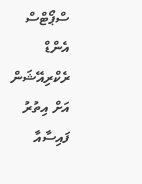ސްޕޯޓްސް އެންޑް ރެކްރިއޭޝަން އަށް އިތުރު ފައިސާއާ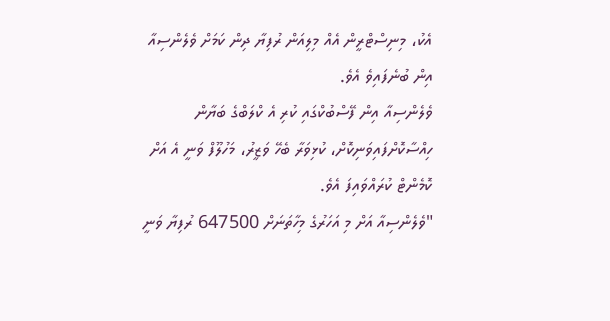އެކު، މިނިސްޓްރީން އެއް މިލިއަން ރުފިޔާ ދިން ކަމަށް ވެލެންސިއާ އިން ބުނެފައިވެ އެވެ.
ވެލެންސިއާ އިން ފޭސްބުކްގައި ކުރި އެ ކްލަބްގެ ބަޔާން ހިއްސާކޮށްފައިވަނިކޮށް، ކުޅިވަރާ ބެހޭ ވަޒީރު، މަހުލޫފް ވަނީ އެ އަށް ކޮމެންޓް ކުރައްވައިފަ އެވެ.
"ވެލެންސިއާ އަށް މި އަހަރުގެ މިހާތަނަށް 647500 ރުފިޔާ ވަނީ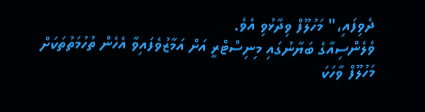ދެވިފައި،" މަހުލޫފް ވިދާޅުވި އެވެ.
ވެލެންސިއާގެ ބަޔާނުގައި މިނިސްޓްރީ އަށް އަމާޒުވެފައިވާ އެހެން ތުހުމަތުތަކަށް މަހުލޫފް ވާހަކަ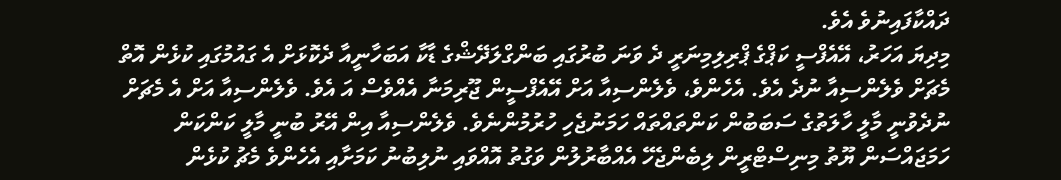ދައްކާފައިނުވެ އެވެ.
މިދިޔަ އަހަރު، އޭއެފްސީ ކަޕްގެ ޕްރިލިމިނަރީ ދެ ވަނަ ބުރުގައި ބަންގްލަދޭޝްގެ ޑާކާ އަބަހާނީއާ ދެކޮޅަށް އެ ގައުމުގައި ކުޅެން އޮތް މެޗަށް ވެލެންސިއާ ނުދެ އެވެ. އެހެންވެ، ވެލެންސިއާ އަށް އޭއެފްސީން ޖޫރިމަނާ އެއްވެސް އަ އެވެ. ވެލެންސިއާ އަށް އެ މެޗަށް ނުދެވުނީ މާލީ ހާލަތުގެ ސަބަބުން ކަންތައްތައް ހަމަނުޖެހި ހުރުމުންނެވެ. ވެލެންސިއާ އިން އޭރު ބުނީ މާލީ ކަންކަން ހަމަޖައްސަން ޔޫތު މިނިސްޓްރީން ލިބެންޖެހޭ އެއްބާރުލުން ވަގުތު އޮއްވައި ނުލިބުނު ކަމަށާއި އެހެންވެ މެޗު ކުޅެން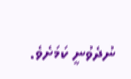ނުދެވުނީ ކަމަށެވެ.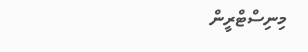މިނިސްޓްރީން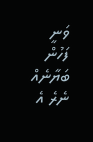ވަނީ ފަހުން ބަޔާނެއް ނެރެ އެ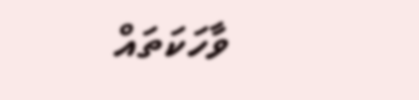ވާހަކަތައް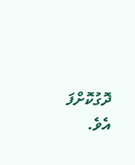ދޮގުކޮށްފަ އެވެ.